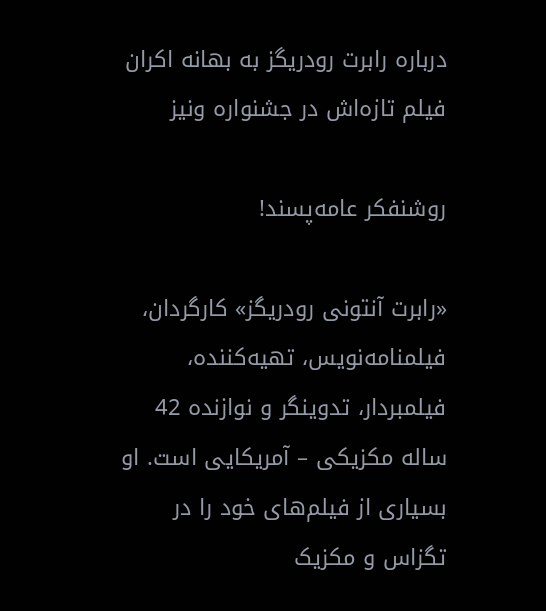درباره رابرت رودریگز به بهانه اکران فیلم تازه‌اش در جشنواره ونیز

روشنفکر عامه‌پسند!

«رابرت آنتونی رودریگز» کارگردان، فیلمنامه‌نویس، تهیه‌کننده، فیلمبردار، تدوینگر و نوازنده 42 ساله مکزیکی – آمریکایی است. او بسیاری از فیلم‌های خود را در تگزاس و مکزیک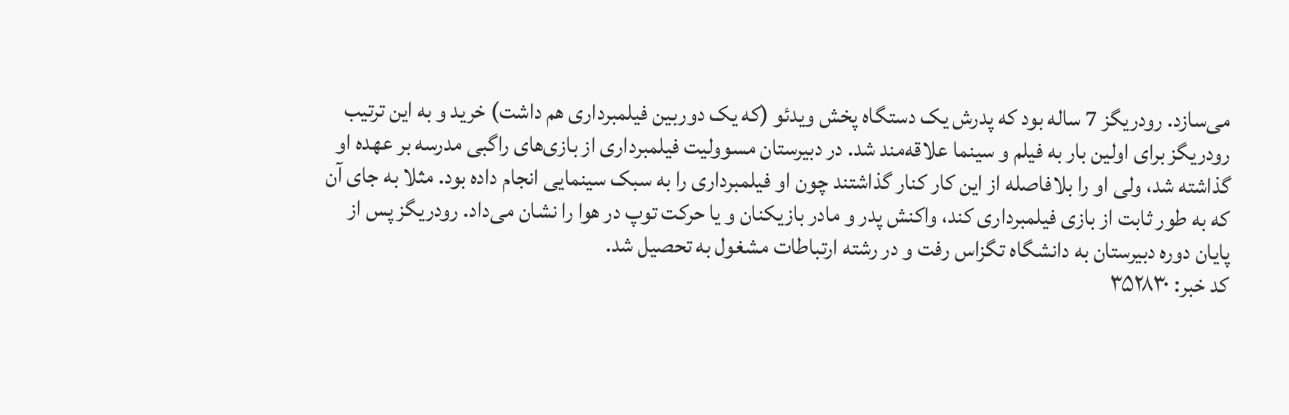می‌سازد. رودریگز 7 ساله بود که پدرش یک دستگاه پخش ویدئو (که یک دوربین فیلمبرداری هم داشت) خرید و به این ترتیب رودریگز برای اولین بار به فیلم و سینما علاقه‌مند شد. در دبیرستان مسوولیت فیلمبرداری از بازی‌های راگبی مدرسه بر عهده او گذاشته شد، ولی او را بلافاصله از این کار کنار گذاشتند چون او فیلمبرداری را به سبک سینمایی انجام داده بود. مثلا به جای آن که به طور ثابت از بازی فیلمبرداری کند، واکنش پدر و مادر بازیکنان و یا حرکت توپ در هوا را نشان می‌داد. رودریگز پس از پایان دوره دبیرستان به دانشگاه تگزاس رفت و در رشته ارتباطات مشغول به تحصیل شد.
کد خبر: ۳۵۲۸۳۰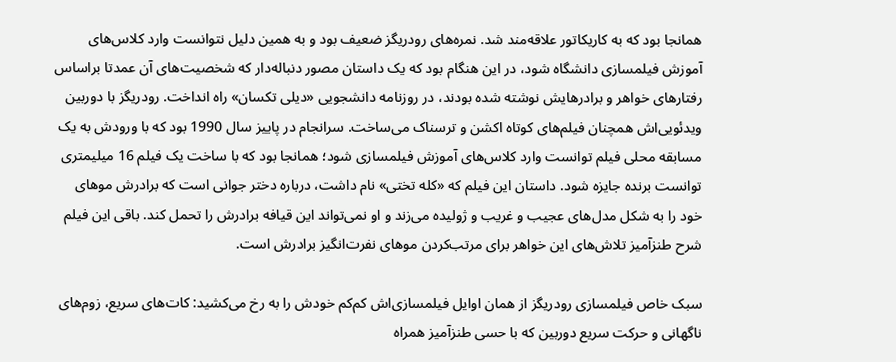همانجا بود که به کاریکاتور علاقه‌مند شد. نمره‌های رودریگز ضعیف بود و به همین دلیل نتوانست وارد کلاس‌های آموزش فیلمسازی دانشگاه شود، در این هنگام بود که یک داستان مصور دنباله‌دار که شخصیت‌های آن عمدتا براساس رفتارهای خواهر و برادرهایش نوشته شده بودند، در روزنامه دانشجویی «دیلی تکسان» راه انداخت. رودریگز با دوربین ویدئویی‌اش همچنان فیلم‌های کوتاه اکشن و ترسناک می‌ساخت. سرانجام در پاییز سال 1990 بود که با ورودش به یک مسابقه محلی فیلم توانست وارد کلاس‌های آموزش فیلمسازی شود؛ همانجا بود که با ساخت یک فیلم 16 میلیمتری توانست برنده جایزه شود. داستان این فیلم که «کله تختی» نام داشت، درباره دختر جوانی است که برادرش موهای خود را به شکل مدل‌های عجیب و غریب و ژولیده می‌زند و او نمی‌تواند این قیافه برادرش را تحمل کند. باقی این فیلم شرح طنزآمیز تلاش‌های این خواهر برای مرتب‌کردن موهای نفرت‌انگیز برادرش است.

سبک خاص فیلمسازی رودریگز از همان اوایل فیلمسازی‌اش کم‌کم خودش را به رخ می‌کشید: کات‌های سریع، زوم‌های ناگهانی و حرکت سریع دوربین که با حسی طنزآمیز همراه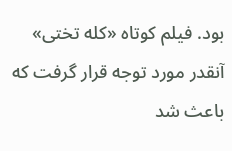بود. فیلم کوتاه «کله تختی» آنقدر مورد توجه قرار گرفت که باعث شد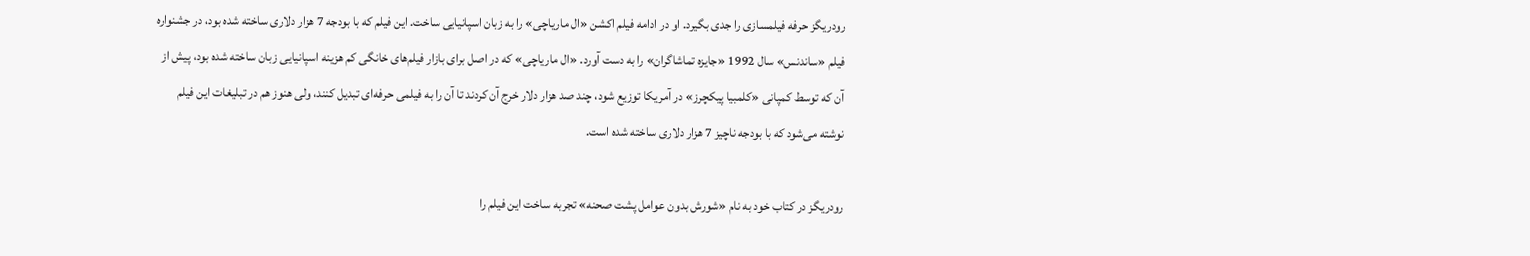رودریگز حرفه فیلمسازی را جدی بگیرد. او در ادامه فیلم اکشن «ال ماریاچی» را به زبان اسپانیایی ساخت. این فیلم که با بودجه 7 هزار دلاری ساخته شده بود، در جشنواره فیلم «ساندنس» سال 1992 «جایزه تماشاگران» را به دست آورد. «ال ماریاچی» که در اصل برای بازار فیلم‌های خانگی کم هزینه اسپانیایی زبان ساخته شده بود، پیش از آن که توسط کمپانی «کلمبیا پیکچرز» در آمریکا توزیع شود، چند صد هزار دلار خرج آن کردند تا آن را به فیلمی حرفه‌ای تبدیل کنند، ولی هنوز هم در تبلیغات این فیلم نوشته می‌شود که با بودجه ناچیز 7 هزار دلاری ساخته شده است.

رودریگز در کتاب خود به نام «شورش بدون عوامل پشت صحنه» تجربه ساخت این فیلم را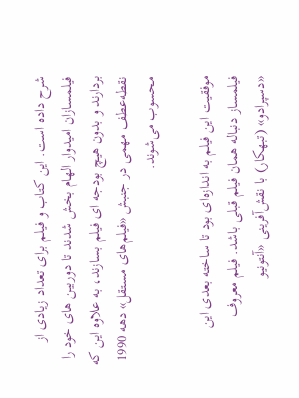شرح داده است. این کتاب و فیلم برای تعداد زیادی از فیلمسازان امیدوار الهام بخش شدند تا دوربین های خود را بردارند و بدون هیچ بودجه ای فیلم بسازند، به علاوه این که نقطه‌عطف مهمی در جنبش «فیلم‌های مستقل» دهه 1990 محسوب می‌شوند.

موفقیت این فیلم به اندازه‌ای بود تا ساخته بعدی این فیلمساز دنباله همان فیلم قبلی باشد. فیلم معروف «دسپرادو» (تبهکار) با نقش‌آفرینی «آنتونیو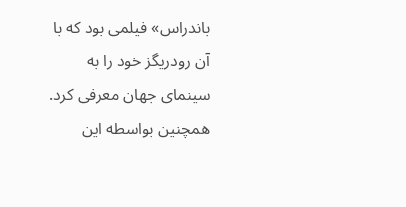باندراس» فیلمی بود که با آن رودریگز خود را به سینمای جهان معرفی کرد. همچنین بواسطه این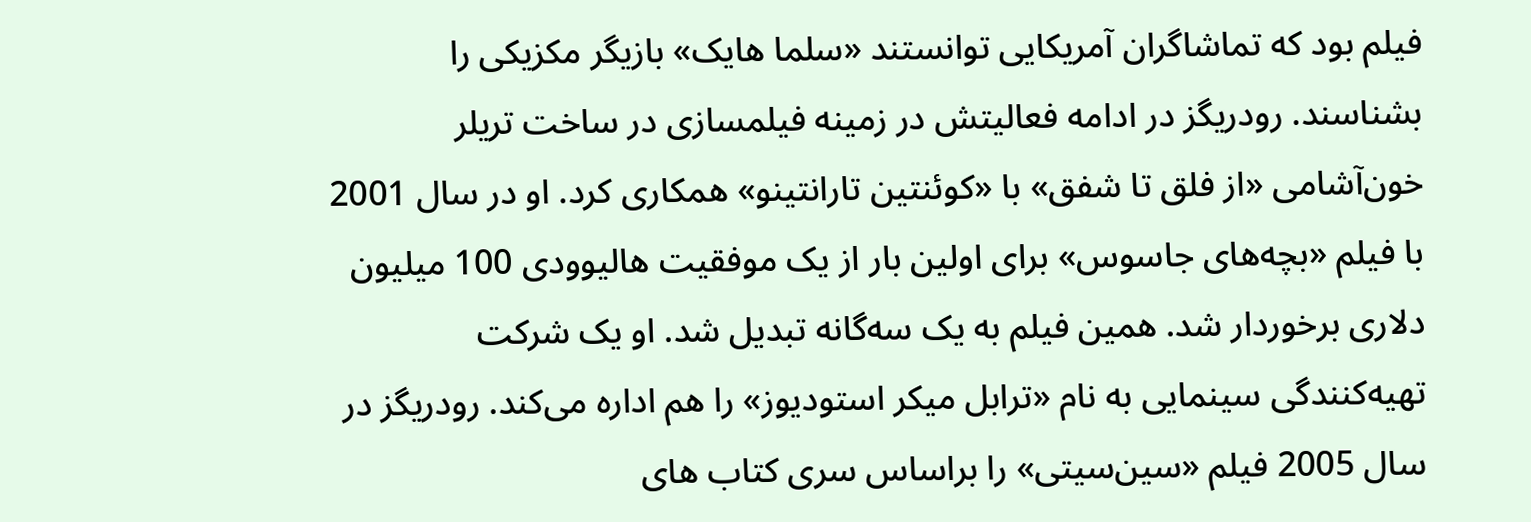فیلم بود که تماشاگران آمریکایی توانستند «سلما هایک» بازیگر مکزیکی را بشناسند. رودریگز در ادامه فعالیتش در زمینه فیلمسازی در ساخت تریلر خون‌آشامی «از فلق تا شفق» با «کوئنتین تارانتینو» همکاری کرد. او در سال 2001 با فیلم «بچه‌های جاسوس» برای اولین بار از یک موفقیت هالیوودی 100 میلیون دلاری برخوردار شد. همین فیلم به یک سه‌گانه تبدیل شد. او یک شرکت تهیه‌کنندگی سینمایی به نام «ترابل میکر استودیوز» را هم اداره می‌کند. رودریگز در سال 2005 فیلم «سین‌سیتی» را براساس سری کتاب های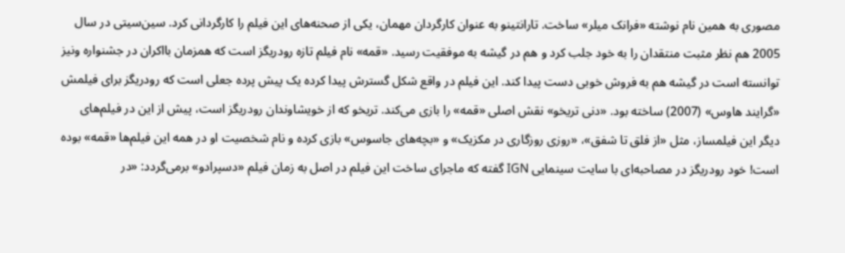مصوری به همین نام نوشته «فرانک میلر» ساخت. تارانتینو به عنوان کارگردان مهمان، یکی از صحنه‌های این فیلم را کارگردانی کرد. سین‌سیتی در سال 2005 هم نظر مثبت منتقدان را به خود جلب کرد و هم در گیشه به موفقیت رسید. «قمه» نام فیلم تازه رودریگز است که همزمان بااکران در جشنواره ونیز توانسته است در گیشه هم به فروش خوبی دست پیدا کند. این فیلم در واقع شکل گسترش پیدا کرده یک پیش پرده جعلی است که رودریگز برای فیلمش «گرایند هاوس» (2007) ساخته بود. «دنی تریخو» نقش اصلی «قمه» را بازی می‌کند. تریخو که از خویشاوندان رودریگز است، پیش از این در فیلم‌های دیگر این فیلمساز، مثل «از فلق تا شفق»، «روزی روزگاری در مکزیک» و «بچه‌های جاسوس» بازی کرده و نام شخصیت او در همه این فیلم‌ها «قمه» بوده است! خود رودریگز در مصاحبه‌ای با سایت سینمایی IGN گفته که ماجرای ساخت این فیلم در اصل به زمان فیلم «دسپرادو» برمی‌گردد: «در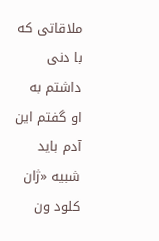ملاقاتی که با دنی داشتم به او گفتم این آدم باید شبیه «ژان کلود ون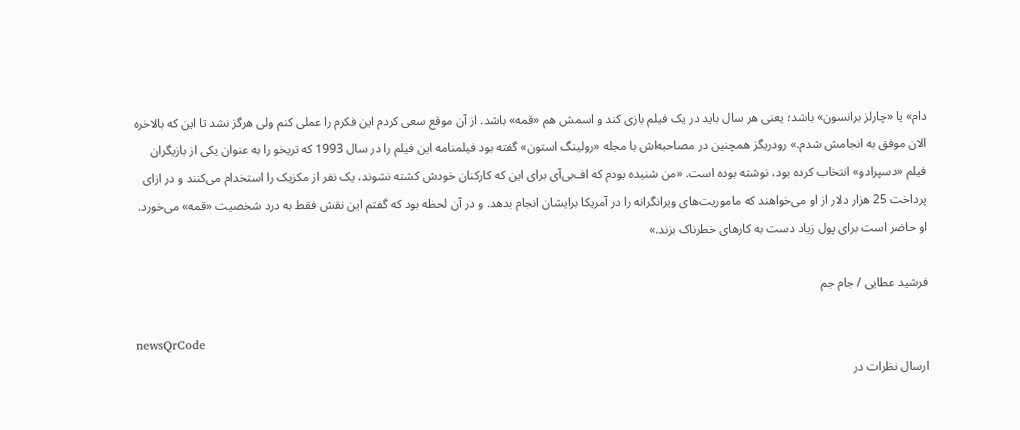دام» یا «چارلز برانسون» باشد؛ یعنی هر سال باید در یک فیلم بازی کند و اسمش هم «قمه» باشد. از آن موقع سعی کردم این فکرم را عملی کنم ولی هرگز نشد تا این که بالاخره الان موفق به انجامش شدم.» رودریگز همچنین در مصاحبه‌اش با مجله «رولینگ استون» گفته بود فیلمنامه این فیلم را در سال 1993 که تریخو را به عنوان یکی از بازیگران فیلم «دسپرادو» انتخاب کرده بود، نوشته بوده است. «من شنیده بودم که اف‌بی‌آی برای این که کارکنان خودش کشته نشوند، یک نفر از مکزیک را استخدام می‌کنند و در ازای پرداخت 25 هزار دلار از او می‌خواهند که ماموریت‌های ویرانگرانه را در آمریکا برایشان انجام بدهد. و در آن لحظه بود که گفتم این نقش فقط به درد شخصیت «قمه» می‌خورد. او حاضر است برای پول زیاد دست به کارهای خطرناک بزند.»

فرشید عطایی / جام جم

newsQrCode
ارسال نظرات در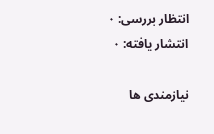انتظار بررسی: ۰ انتشار یافته: ۰

نیازمندی ها